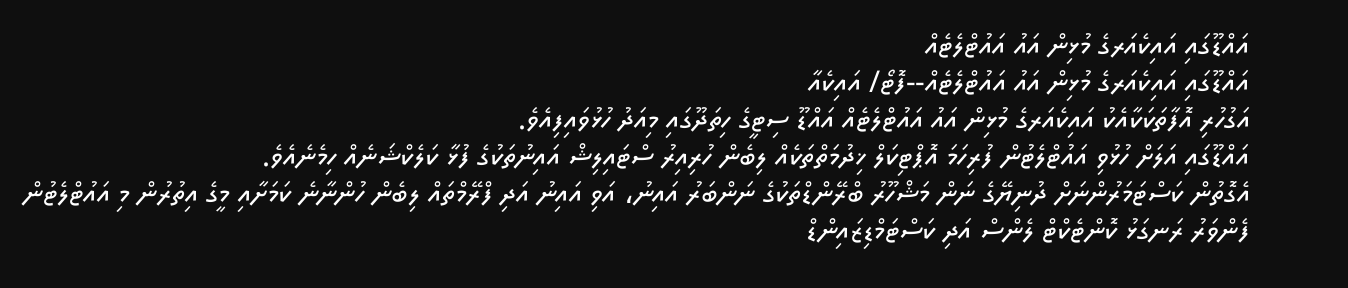އައްޑޫގައި އައިކެއަރގެ މުޅިން އައު އައުޓްލެޓެއް
އައްޑޫގައި އައިކެއަރގެ މުޅިން އައު އައުޓްލެޓެއް--ފޮޓޯ/ އައިކެއާ
އަގުހުރި އޮފާތަކަކާއެކު އައިކެއަރގެ މުޅިން އައު އައުޓްލެޓެއް އައްޑޫ ސިޓީގެ ހިތަދޫގައި މިއަދު ހުޅުވައިފިއެވެ.
އައްޑޫގައި އަލަށް ހުޅުވި އައުޓްލެޓުން ފުރިހަމަ އޮޕްޓިކަލް ޚިދުމަތްތަކެއް ލިބެން ހުރިއިރު ސްޓައިލިޝް އައިނުތަކުގެ ފުޅާ ކަލެކްޝަނެއް ހިމެނެއެވެ.
އެގޮތުން ކަސްޓަމަރުންނަށް ދުނިޔޭގެ ނަން މަޝްހޫރު ބްރޭންޑްތަކުގެ ނަންބަރު އައިނު، އަވި އައިނު އަދި ފްރޭމްތައް ލިބެން ހުންނާނެ ކަމަށާއި މީގެ އިތުރުން މި އައުޓްލެޓުން ފެންވަރު ރަނގަޅު ކޮންޓެކްޓް ލެންސް އަދި ކަސްޓަމްޑިޒައިންޑް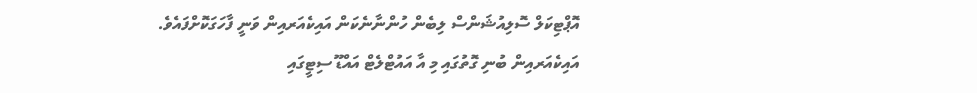އޮޕްޓިކަލް ސޮލިއުޝަންސް ލިބެން ހުންނާނެކަން އައިކެއަރއިން ވަނީ ފާހަގަކޮށްފައެވެ.
އައިކެއަރއިން ބުނި ގޮތުގައި މި އާ އައުޓްލެޓް އައްޑޫ ސިޓީގައި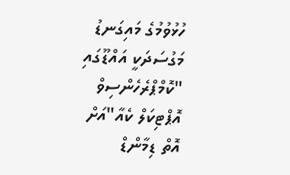ހުޅުވުމުގެ މައިގަނޑު މަގުސަދަކީ އައްޑޫގައި "ކޮމްޕްރެހެންސިވް އޮޕްޓިކަލް ކެއާ"އަށް އޮތް ޑިމާންޑް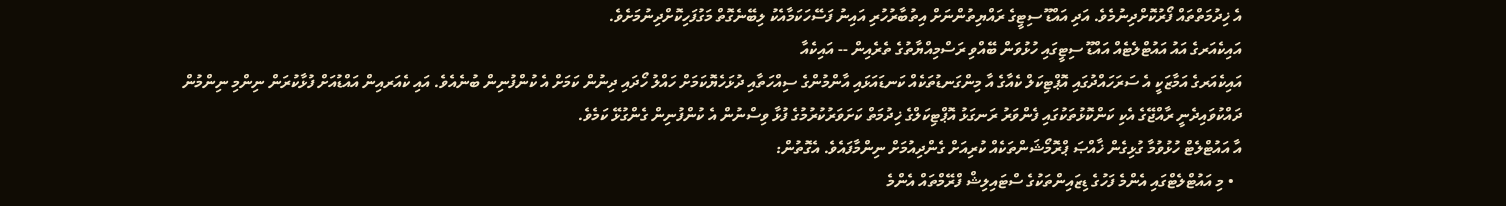އެ ޚިދުމަތްތައް ފޯރުކޮށްދިނުމެވެ. އަދި އައްޑޫ ސިޓީގެ ރައްޔިތުންނަށް އިތުބާރުހުރި އައިނު ފަސޭހަކަމާއެކު ލިބޭނެގޮތް މަގުފަހިކޮށްދިނުމަށެވެ.
އައިކެއަރގެ އައު އައުޓްލެޓެއް އައްޑޫ ސިޓީގައި ހުޅުވަން ބޭއްވި ރަސްމިއްޔާތުގެ ތެރެއިން -- އައިކެއާ
އައިކެއަރގެ އަމާޒަކީ އެ ސަރަހައްދުގައި އޮޕްޓިކަލް ކެއާގެ އާ މިންގަނޑުތަކެއް ކަނޑައަޅައި އާންމުންގެ ސިއްހަތާއި ދުޅަހެޔޮކަމަށް ހައްލު ހޯދައި ދިނުން ކަމަށް އެ ކުންފުނިން ބުނެއެވެ. އައި ކެއަރއިން އައްޑުއަށް ފުޅާކުރަން ނިންމި ނިންމުން ދައްކުވައިދެނީ ރާއްޖޭގެ އެކި ކަންކޮޅުތަކުގައި ފެންވަރު ރަނގަޅު އޮޕްޓިކަލްގެ ޚިދުމަތް ކަށަވަރުކުރުމުގެ ފުޅާ ވިސްނުން އެ ކުންފުނިން ގެންގުޅޭ ކަމެވެ.
އާ އައުޓްލެޓް ހުޅުވުމާ ގުޅިގެން ޚާއްޞަ ޕްރޮމޯޝަންތަކެއް ކުރިއަށް ގެންދިއުމަށް ނިންމާފައެވެ. އެގޮތުން:
  • މި އައުޓްލެޓްގައި އެންމެ ފަހުގެ ޑިޒައިންތަކުގެ ސްޓައިލިޝް ފްރޭމްތައް އެންމެ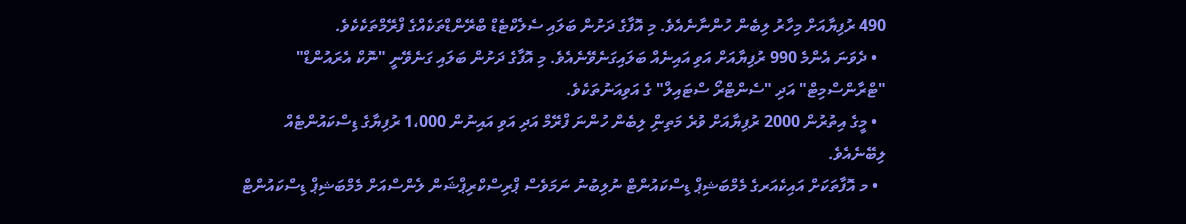490 ރުފިޔާއަށް މިހާރު ލިބެން ހުންނާނެއެވެ. މި އޮފާގެ ދަށުން ބަލައި ސެލެކްޓެޑް ބްރޭންޑްތަކެއްގެ ފްރޭމްތަކެކެވެ.
  • ދެވަނަ އެންމެ 990 ރުފިޔާއަށް އަވި އައިނެއް ބަލައިގަނެވޭނެއެވެ. މި އޮފާގެ ދަށުން ބަލައި ގަނެވޭނީ "ނޮކް އެރައުންޑް" "ޓްރާންސްމިޓް" އަދި "ސެންޓްރޯ ސްޓައިލް" ގެ އަވިއަނުތަކެވެ.
  • މީގެ އިތުރުން 2000 ރުފިޔާއަށް ވުރެ މަތިނިް ލިބެން ހުންނަ ފްރޭމް އަދި އަވި އައިނުން 1،000 ރުފިޔާގެ ޑިސްކައުންޓެއް ލިބޭނެއެވެ.
  • މ އޮފާތަކަށް އައިކެއަރގެ މެމްބަޝިޕް ޑިސްކައުންޓް ނުލިބުނު ނަމަވެސް ޕްރިސްކްރިޕްޝަން ލެންސްއަށް މެމްބަޝިޕް ޑިސްކައުންޓް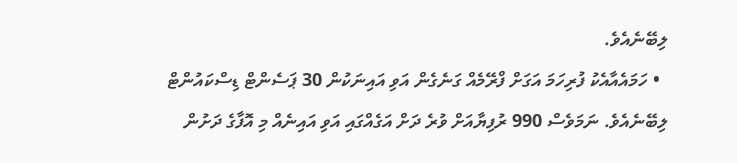ލިބޭނެއެވެ.
  • ހަމައެއާއެކު ފުރިހަމަ އަގަށް ފްރޭމެއް ގަނެގެން އަވި އައިނަކުން 30 ޕަސެންޓް ޑިސްކައުންޓް ލިބޭނެއެވެ. ނަމަވެސް 990 ރުފިޔާއަށް ވުރެ ދަށް އަގެއްގައި އަވި އައިނެއް މި އޮފާގެ ދަށުން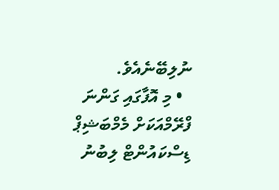ނުލިބޭނެއެވެ.
  • މި އޮފާގައި ގަންނަ ފްރޭމްއަކަށް މެމްބަޝިޕް ޑިސްކައުންޓް ލިބުނު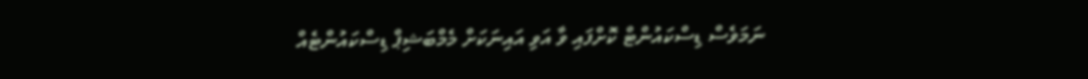ނަމަވެސް ޑިސްކައުންޓް ކޮށްފައި ވާ އަވި އައިނަކަށް މެމްބަޝިޕް ޑިސްކައުންޓެއް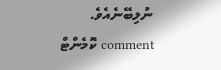ނުލިބޭނެއެވެ.
comment ކޮމެންޓް